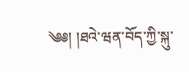༄༅། །ཐའེ་ཝན་བོད་ཀྱི་སྐུ་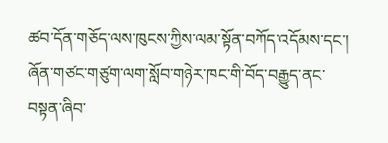ཚབ་དོན་གཅོད་ལས་ཁུངས་ཀྱིས་ལམ་སྟོན་བཀོད་འདོམས་དང་། ཞོན་གཙང་གཙུག་ལག་སློབ་གཉེར་ཁང་གི་བོད་བརྒྱུད་ནང་བསྟན་ཞིབ་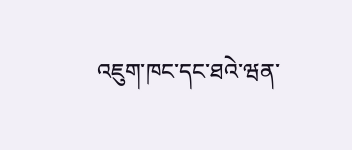འཇུག་ཁང་དང་ཐའེ་ཝན་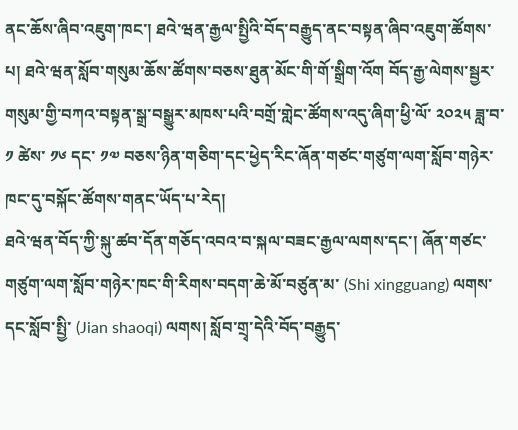ནང་ཆོས་ཞིབ་འཇུག་ཁང་། ཐའེ་ཝན་རྒྱལ་སྤྱིའི་བོད་བརྒྱུད་ནང་བསྟན་ཞིབ་འཇུག་ཚོགས་པ། ཐའེ་ཝན་སློབ་གསུམ་ཆོས་ཚོགས་བཅས་ཐུན་མོང་གི་གོ་སྒྲིག་འོག བོད་རྒྱ་ལེགས་སྦྱར་གསུམ་གྱི་བཀའ་བསྟན་སྒྲ་བསྒྱུར་མཁས་པའི་བགྲོ་གླེང་ཚོགས་འདུ་ཞིག་ཕྱི་ལོ་ ༢༠༢༥ ཟླ་བ་ ༡ ཚེས་ ༡༦ དང་ ༡༧ བཅས་ཉིན་གཅིག་དང་ཕྱེད་རིང་ཞོན་གཙང་གཙུག་ལག་སློབ་གཉེར་ཁང་དུ་བསྐོང་ཚོགས་གནང་ཡོད་པ་རེད།
ཐའེ་ཝན་བོད་ཀྱི་སྐུ་ཚབ་དོན་གཅོད་འབའ་བ་སྐལ་བཟང་རྒྱལ་ལགས་དང་། ཞོན་གཙང་གཙུག་ལག་སློབ་གཉེར་ཁང་གི་རིགས་བདག་ཆེ་མོ་བཙུན་མ་ (Shi xingguang) ལགས་དང་སློབ་སྤྱི་ (Jian shaoqi) ལགས། སློབ་གྲྭ་དེའི་བོད་བརྒྱུད་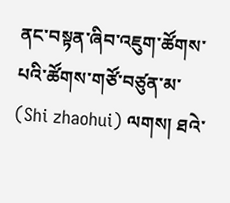ནང་བསྟན་ཞིབ་འཇུག་ཚོགས་པའི་ཚོགས་གཙོ་བཙུན་མ་ (Shi zhaohui) ལགས། ཐའེ་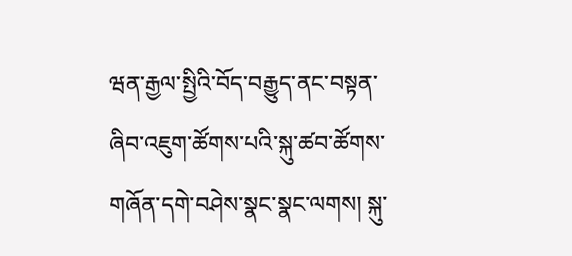ཝན་རྒྱལ་སྤྱིའི་བོད་བརྒྱུད་ནང་བསྟན་ཞིབ་འཇུག་ཚོགས་པའི་སྐུ་ཚབ་ཚོགས་གཞོན་དགེ་བཤེས་སྣང་སྣང་ལགས། སྐུ་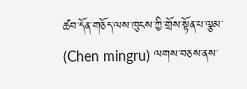ཚབ་དོན་གཅོད་ལས་ཁུངས་ཀྱི་གྲོས་སྟོན་པ་ལྕམ་ (Chen mingru) ལགས་བཅས་ནས་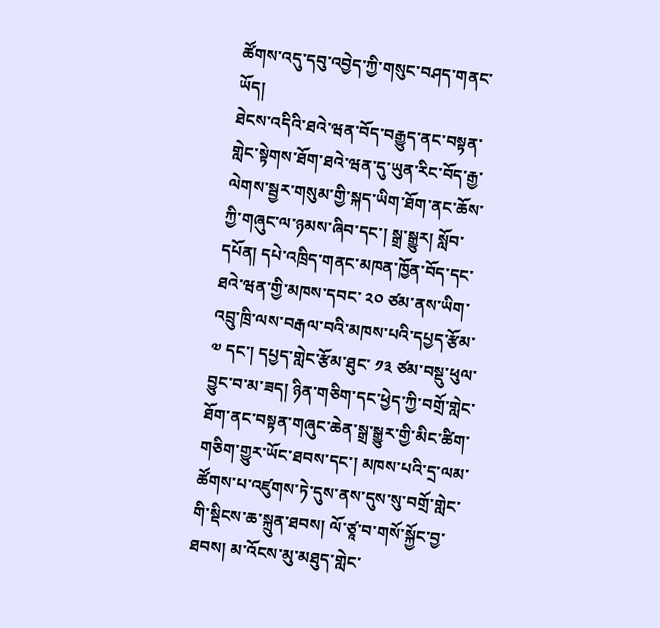ཚོགས་འདུ་དབུ་འབྱེད་ཀྱི་གསུང་བཤད་གནང་ཡོད།
ཐེངས་འདིའི་ཐའེ་ཝན་བོད་བརྒྱུད་ནང་བསྟན་གླེང་སྟེགས་ཐོག་ཐའེ་ཝན་དུ་ཡུན་རིང་བོད་རྒྱ་ལེགས་སྦྱར་གསུམ་གྱི་སྐད་ཡིག་ཐོག་ནང་ཆོས་ཀྱི་གཞུང་ལ་ཉམས་ཞིབ་དང་། སྒྲ་སྒྱུར། སློབ་དཔོན། དཔེ་འཁྲིད་གནང་མཁན་ཁྱོན་བོད་དང་ཐའེ་ཝན་གྱི་མཁས་དབང་ ༢༠ ཙམ་ནས་ཡིག་འབྲུ་ཁྲི་ལས་བརྒལ་བའི་མཁས་པའི་དཔྱད་རྩོམ་ ༧ དང་། དཔྱད་གླེང་རྩོམ་ཐུང་ ༡༣ ཙམ་བསྡུ་ཕུལ་བྱུང་བ་མ་ཟད། ཉིན་གཅིག་དང་ཕྱེད་ཀྱི་བགྲོ་གླེང་ཐོག་ནང་བསྟན་གཞུང་ཆེན་སྒྲ་སྒྱུར་གྱི་མིང་ཚིག་གཅིག་གྱུར་ཡོང་ཐབས་དང་། མཁས་པའི་དྲ་ལམ་ཚོགས་པ་འཛུགས་ཏེ་དུས་ནས་དུས་སུ་བགྲོ་གླེང་གི་སྡིངས་ཆ་སྐྲུན་ཐབས། ལོ་ཙཱ་བ་གསོ་སྐྱོང་བྱ་ཐབས། མ་འོངས་མུ་མཐུད་གླེང་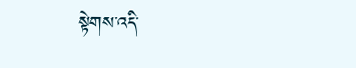སྟེགས་འདི་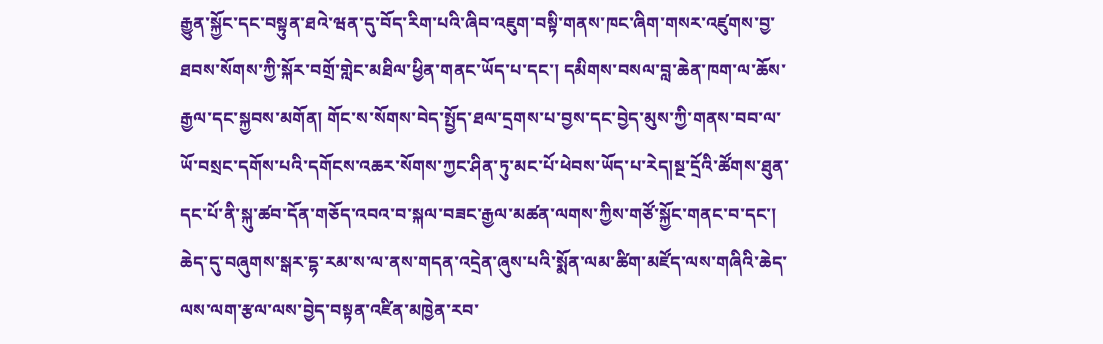རྒྱུན་སྐྱོང་དང་བསྟུན་ཐའེ་ཝན་དུ་བོད་རིག་པའི་ཞིབ་འཇུག་བསྟི་གནས་ཁང་ཞིག་གསར་འཛུགས་བྱ་ཐབས་སོགས་ཀྱི་སྐོར་བགྲོ་གླེང་མཐིལ་ཕྱིན་གནང་ཡོད་པ་དང་། དམིགས་བསལ་བླ་ཆེན་ཁག་ལ་ཆོས་རྒྱལ་དང་སྐྱབས་མགོན། གོང་ས་སོགས་བེད་སྤྱོད་ཐལ་དྲགས་པ་བྱས་དང་བྱེད་མུས་ཀྱི་གནས་བབ་ལ་ཡོ་བསྲང་དགོས་པའི་དགོངས་འཆར་སོགས་ཀྱང་ཤིན་ཏུ་མང་པོ་ཕེབས་ཡོད་པ་རེད།སྔ་དྲོའི་ཚོགས་ཐུན་དང་པོ་ནི་སྐུ་ཚབ་དོན་གཅོད་འབའ་བ་སྐལ་བཟང་རྒྱལ་མཚན་ལགས་ཀྱིས་གཙོ་སྐྱོང་གནང་བ་དང་། ཆེད་དུ་བཞུགས་སྒར་དྷ་རམ་ས་ལ་ནས་གདན་འདྲེན་ཞུས་པའི་སྨོན་ལམ་ཚིག་མཛོད་ལས་གཞིའི་ཆེད་ལས་ལག་རྩལ་ལས་བྱེད་བསྟན་འཛིན་མཁྱེན་རབ་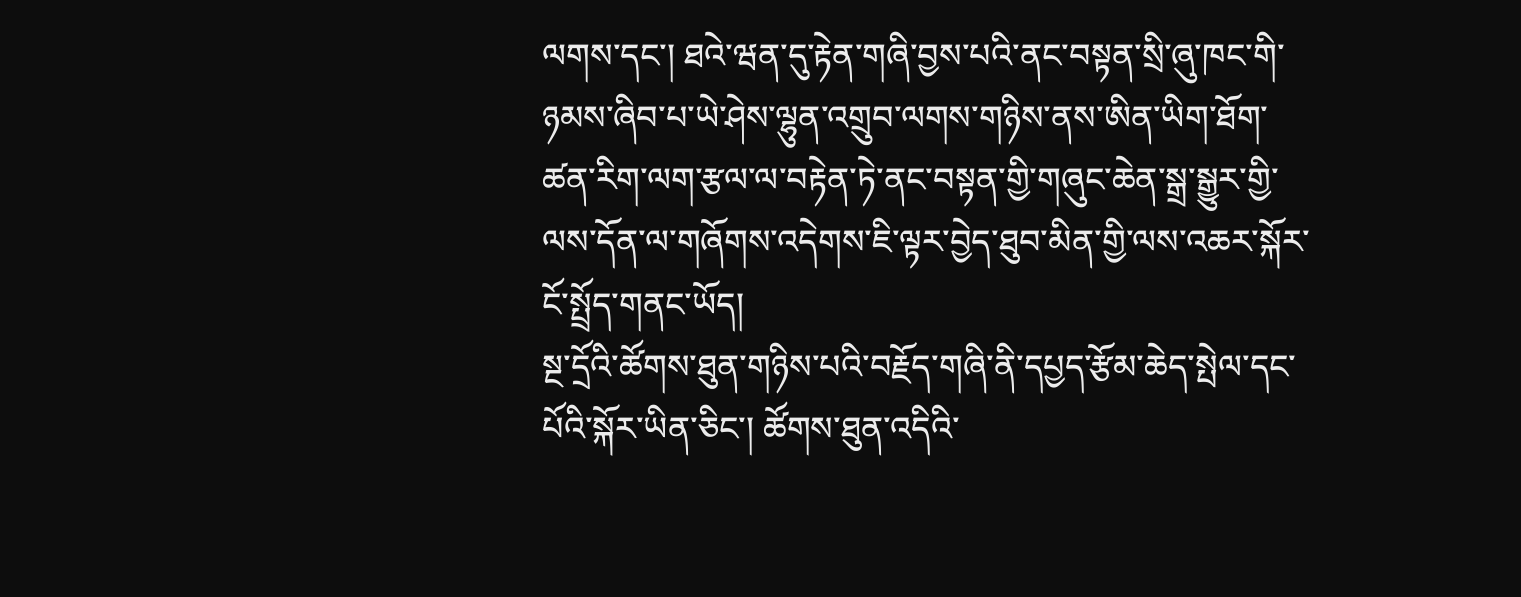ལགས་དང་། ཐའེ་ཝན་དུ་རྟེན་གཞི་བྱས་པའི་ནང་བསྟན་སྲི་ཞུ་ཁང་གི་ཉམས་ཞིབ་པ་ཡེ་ཤེས་ལྷུན་འགྲུབ་ལགས་གཉིས་ནས་ཨིན་ཡིག་ཐོག་ཚན་རིག་ལག་རྩལ་ལ་བརྟེན་ཏེ་ནང་བསྟན་གྱི་གཞུང་ཆེན་སྒྲ་སྒྱུར་གྱི་ལས་དོན་ལ་གཞོགས་འདེགས་ཇི་ལྟར་བྱེད་ཐུབ་མིན་གྱི་ལས་འཆར་སྐོར་ངོ་སྤྲོད་གནང་ཡོད།
སྔ་དྲོའི་ཚོགས་ཐུན་གཉིས་པའི་བརྗོད་གཞི་ནི་དཔྱད་རྩོམ་ཆེད་སྤེལ་དང་པོའི་སྐོར་ཡིན་ཅིང་། ཚོགས་ཐུན་འདིའི་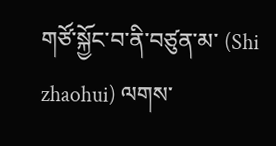གཙོ་སྐྱོང་བ་ནི་བཙུན་མ་ (Shi zhaohui) ལགས་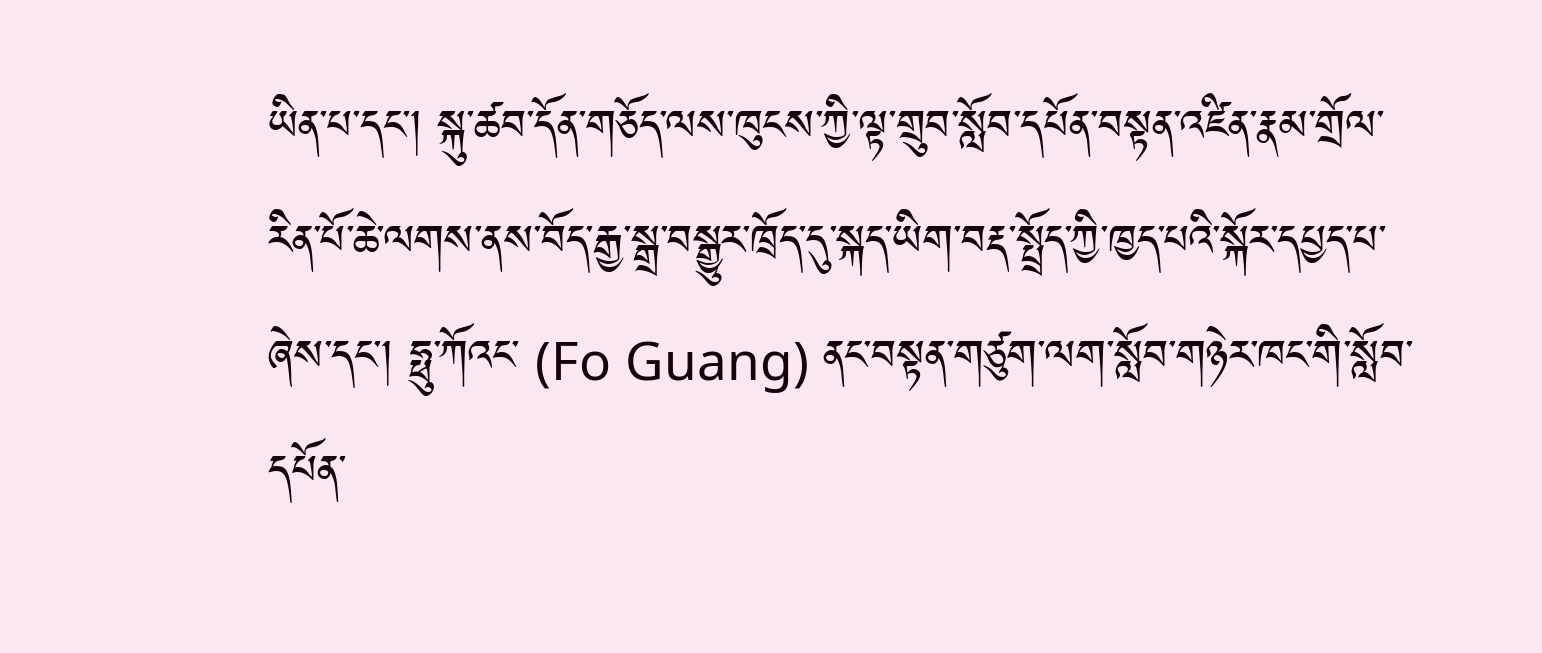ཡིན་པ་དང་། སྐུ་ཚབ་དོན་གཅོད་ལས་ཁུངས་ཀྱི་ལྟ་གྲུབ་སློབ་དཔོན་བསྟན་འཛིན་རྣམ་གྲོལ་རིན་པོ་ཆེ་ལགས་ནས་བོད་རྒྱ་སྒྲ་བསྒྱུར་ཁྲོད་དུ་སྐད་ཡིག་བརྡ་སྤྲོད་ཀྱི་ཁྱད་པའི་སྐོར་དཔྱད་པ་ཞེས་དང་། ཧྥུ་ཀོའང་ (Fo Guang) ནང་བསྟན་གཙུག་ལག་སློབ་གཉེར་ཁང་གི་སློབ་དཔོན་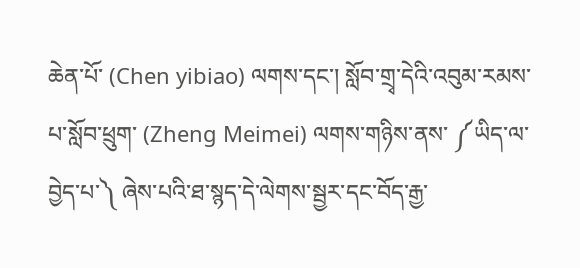ཆེན་པོ་ (Chen yibiao) ལགས་དང་། སློབ་གྲྭ་དེའི་འབུམ་རམས་པ་སློབ་ཕྲུག་ (Zheng Meimei) ལགས་གཉིས་ནས་ ༼ཡིད་ལ་བྱེད་པ་༽ ཞེས་པའི་ཐ་སྙད་དེ་ལེགས་སྦྱར་དང་བོད་རྒྱ་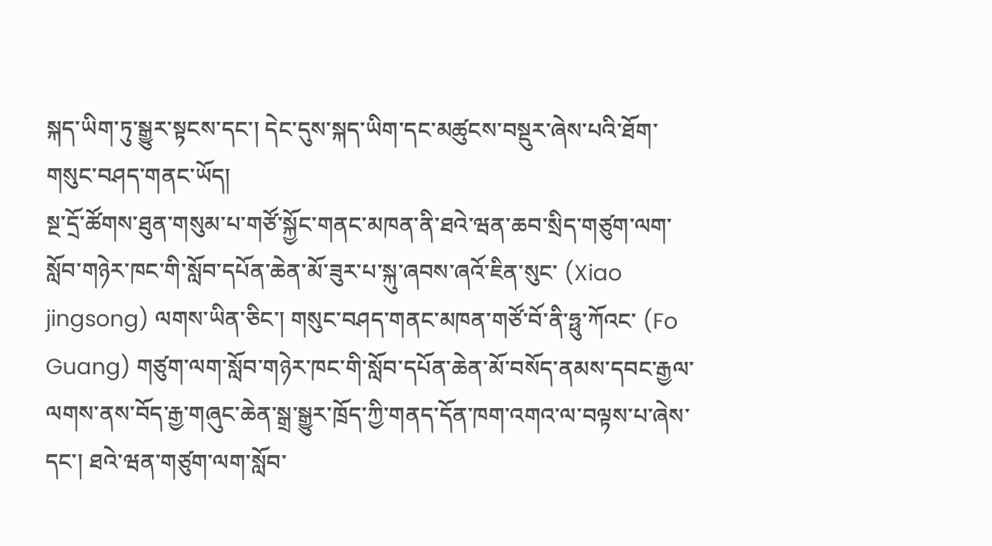སྐད་ཡིག་ཏུ་སྒྱུར་སྟངས་དང་། དེང་དུས་སྐད་ཡིག་དང་མཚུངས་བསྡུར་ཞེས་པའི་ཐོག་གསུང་བཤད་གནང་ཡོད།
སྔ་དྲོ་ཚོགས་ཐུན་གསུམ་པ་གཙོ་སྐྱོང་གནང་མཁན་ནི་ཐའེ་ཝན་ཆབ་སྲིད་གཙུག་ལག་སློབ་གཉེར་ཁང་གི་སློབ་དཔོན་ཆེན་མོ་ཟུར་པ་སྐུ་ཞབས་ཞའོ་ཇིན་སུང་ (Xiao jingsong) ལགས་ཡིན་ཅིང་། གསུང་བཤད་གནང་མཁན་གཙོ་བོ་ནི་ཧྥུ་ཀོའང་ (Fo Guang) གཙུག་ལག་སློབ་གཉེར་ཁང་གི་སློབ་དཔོན་ཆེན་མོ་བསོད་ནམས་དབང་རྒྱལ་ལགས་ནས་བོད་རྒྱ་གཞུང་ཆེན་སྒྲ་སྒྱུར་ཁྲོད་ཀྱི་གནད་དོན་ཁག་འགའ་ལ་བལྟས་པ་ཞེས་དང་། ཐའེ་ཝན་གཙུག་ལག་སློབ་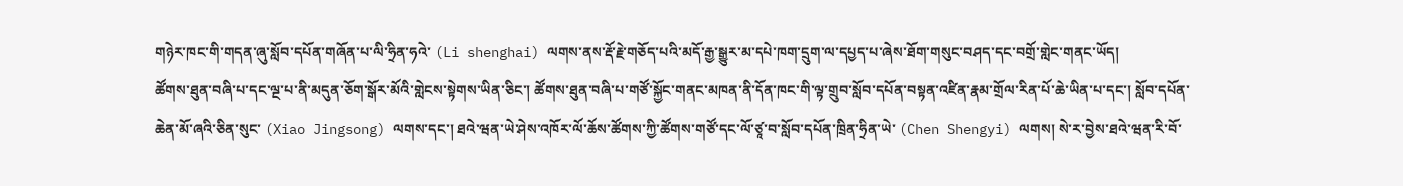གཉེར་ཁང་གི་གདན་ཞུ་སློབ་དཔོན་གཞོན་པ་ལི་ཧྲིན་ཧའེ་ (Li shenghai) ལགས་ནས་རྡོ་རྗེ་གཅོད་པའི་མདོ་རྒྱ་སྒྱུར་མ་དཔེ་ཁག་དྲུག་ལ་དཔྱད་པ་ཞེས་ཐོག་གསུང་བཤད་དང་བགྲོ་གླེང་གནང་ཡོད།
ཚོགས་ཐུན་བཞི་པ་དང་ལྔ་པ་ནི་མདུན་ཅོག་སྒོར་མོའི་གླེངས་སྟེགས་ཡིན་ཅིང་། ཚོགས་ཐུན་བཞི་པ་གཙོ་སྐྱོང་གནང་མཁན་ནི་དོན་ཁང་གི་ལྟ་གྲུབ་སློབ་དཔོན་བསྟན་འཛིན་རྣམ་གྲོལ་རིན་པོ་ཆེ་ཡིན་པ་དང་། སློབ་དཔོན་ཆེན་མོ་ཞའི་ཅིན་སུང་ (Xiao Jingsong) ལགས་དང་། ཐའེ་ཝན་ཡེ་ཤེས་འཁོར་ལོ་ཆོས་ཚོགས་ཀྱི་ཚོགས་གཙོ་དང་ལོ་ཙཱ་བ་སློབ་དཔོན་ཁྲིན་ཧྲིན་ཡེ་ (Chen Shengyi) ལགས། སེ་ར་བྱེས་ཐའེ་ཝན་རི་བོ་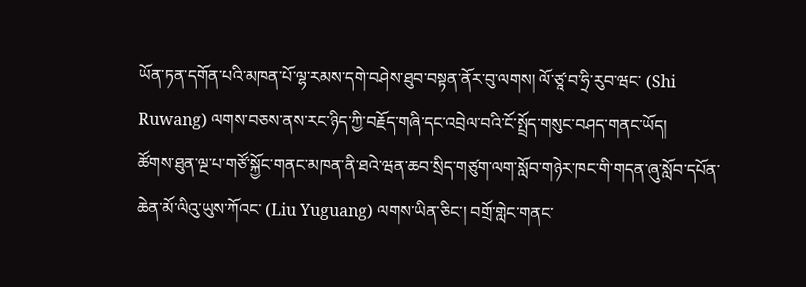ཡོན་ཏན་དགོན་པའི་མཁན་པོ་ལྷ་རམས་དགེ་བཤེས་ཐུབ་བསྟན་ནོར་བུ་ལགས། ལོ་ཙཱ་བ་ཧྲི་རུབ་ཝང་ (Shi Ruwang) ལགས་བཅས་ནས་རང་ཉིད་ཀྱི་བརྗོད་གཞི་དང་འབྲེལ་བའི་ངོ་སྤྲོད་གསུང་བཤད་གནང་ཡོད།
ཚོགས་ཐུན་ལྔ་པ་གཙོ་སྐྱོང་གནང་མཁན་ནི་ཐའེ་ཝན་ཆབ་སྲིད་གཙུག་ལག་སློབ་གཉེར་ཁང་གི་གདན་ཞུ་སློབ་དཔོན་ཆེན་མོ་ལིའུ་ཡུས་ཀོའང་ (Liu Yuguang) ལགས་ཡིན་ཅིང་། བགྲོ་གླེང་གནང་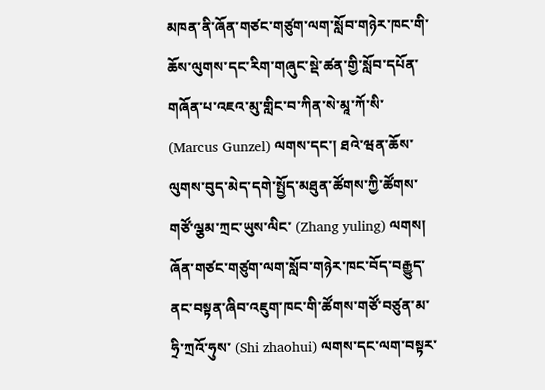མཁན་ནི་ཞོན་གཙང་གཙུག་ལག་སློབ་གཉེར་ཁང་གི་ཆོས་ལུགས་དང་རིག་གཞུང་སྡེ་ཚན་གྱི་སློབ་དཔོན་གཞོན་པ་འཇའ་མུ་གླིང་བ་ཀིན་སེ་མཱ་ཀོ་སི་ (Marcus Gunzel) ལགས་དང་། ཐའེ་ཝན་ཆོས་ལུགས་བུད་མེད་དགེ་སྤྱོད་མཐུན་ཚོགས་ཀྱི་ཚོགས་གཙོ་ལྕམ་ཀྲང་ཡུས་ལིང་ (Zhang yuling) ལགས། ཞོན་གཙང་གཙུག་ལག་སློབ་གཉེར་ཁང་བོད་བརྒྱུད་ནང་བསྟན་ཞིབ་འཇུག་ཁང་གི་ཚོགས་གཙོ་བཙུན་མ་ཧྲི་ཀྲའོ་ཧུས་ (Shi zhaohui) ལགས་དང་ལག་བསྟར་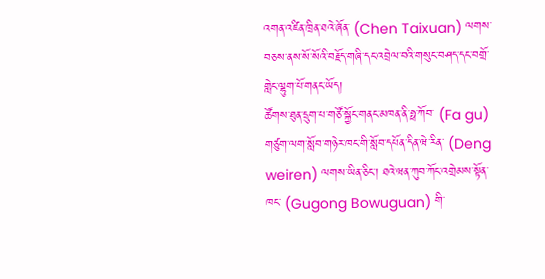འགན་འཛིན་ཁྲིན་ཐའེ་ཞོན་ (Chen Taixuan) ལགས་བཅས་ནས་སོ་སོའི་བརྗོད་གཞི་དང་འབྲེལ་བའི་གསུང་བཤད་དང་བགྲོ་གླེང་ལྷུག་པོ་གནང་ཡོད།
ཚོགས་ཐུན་དྲུག་པ་གཙོ་སྐྱོང་གནང་མཁན་ནི་ཧྥ་ཀོབ་ (Fa gu) གཙུག་ལག་སློབ་གཉེར་ཁང་གི་སློབ་དཔོན་དིན་ཝེ་རིན་ (Deng weiren) ལགས་ཡིན་ཅིང་། ཐའེ་ཝན་ཀུབ་ཀོང་འགྲེམས་སྟོན་ཁང་ (Gugong Bowuguan) གི་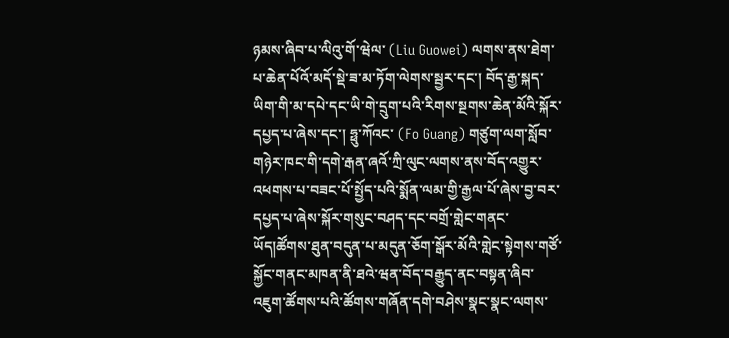ཉམས་ཞིབ་པ་ལིའུ་གོ་ཝེལ་ (Liu Guowei) ལགས་ནས་ཐེག་པ་ཆེན་པོའོ་མདོ་སྡེ་ཟ་མ་ཏོག་ལེགས་སྦྱར་དང་། བོད་རྒྱ་སྐད་ཡིག་གི་མ་དཔེ་དང་ཡི་གེ་དྲུག་པའི་རིགས་སྔགས་ཆེན་མོའི་སྐོར་དཔྱད་པ་ཞེས་དང་། ཧྥུ་ཀོའང་ (Fo Guang) གཙུག་ལག་སློབ་གཉེར་ཁང་གི་དགེ་རྒན་ཞའོ་ཀྲི་ལུང་ལགས་ནས་བོད་འགྱུར་འཕགས་པ་བཟང་པོ་སྤྱོད་པའི་སྨོན་ལམ་གྱི་རྒྱལ་པོ་ཞེས་བྱ་བར་དཔྱད་པ་ཞེས་སྐོར་གསུང་བཤད་དང་བགྲོ་གླེང་གནང་ཡོད།ཚོགས་ཐུན་བདུན་པ་མདུན་ཅོག་སྒོར་མོའི་གླེང་སྟེགས་གཙོ་སྐྱོང་གནང་མཁན་ནི་ཐའེ་ཝན་བོད་བརྒྱུད་ནང་བསྟན་ཞིབ་འཇུག་ཚོགས་པའི་ཚོགས་གཞོན་དགེ་བཤེས་སྣང་སྣང་ལགས་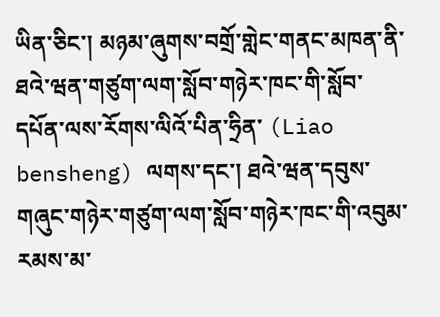ཡིན་ཅིང་། མཉམ་ཞུགས་བགྲོ་གླེང་གནང་མཁན་ནི་ཐའེ་ཝན་གཙུག་ལག་སློབ་གཉེར་ཁང་གི་སློབ་དཔོན་ལས་རོགས་ལིའོ་པིན་ཧྲིན་ (Liao bensheng) ལགས་དང་། ཐའེ་ཝན་དབུས་གཞུང་གཉེར་གཙུག་ལག་སློབ་གཉེར་ཁང་གི་འབུམ་རམས་མ་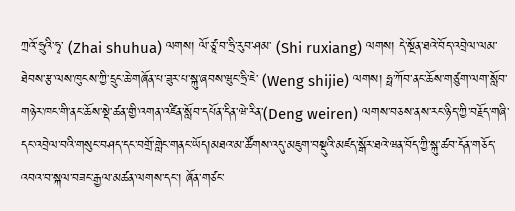ཀྲའོ་ཧྲུའི་ཧྭ་ (Zhai shuhua) ལགས། ལོ་ཙཱ་བ་ཧྲི་རུབ་ཤམ་ (Shi ruxiang) ལགས། དེ་སྔོན་ཐའེ་བོད་འབྲེལ་ལམ་ཐེབས་རྩ་ལས་ཁུངས་ཀྱི་དྲུང་ཆེ་གཞོན་པ་ཟུར་པ་སྐུ་ཞབས་ཝུང་ཧྲི་ཇེ་ (Weng shijie) ལགས། ཧྥ་ཀོབ་ནང་ཆོས་གཙུག་ལག་སློབ་གཉེར་ཁང་གི་ནང་ཆོས་སྡེ་ཚན་གྱི་འགན་འཛིན་སློབ་དཔོན་དིན་ཝེ་རིན་(Deng weiren) ལགས་བཅས་ནས་རང་ཉིད་ཀྱི་བརྗོད་གཞི་དང་འབྲེལ་བའི་གསུང་བཤད་དང་བགྲོ་གླེང་གནང་ཡོད།མཐའ་མ་ཚོགས་འདུ་མཇུག་བསྡུའི་མཛད་སྒོར་ཐའེ་ཝན་བོད་ཀྱི་སྐུ་ཚབ་དོན་གཅོད་འབའ་བ་སྐལ་བཟང་རྒྱལ་མཚན་ལགས་དང་། ཞོན་གཙང་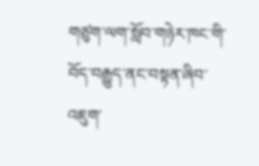གཙུག་ལག་སློབ་གཉེར་ཁང་གི་བོད་བརྒྱུད་ནང་བསྟན་ཞིབ་འཇུག་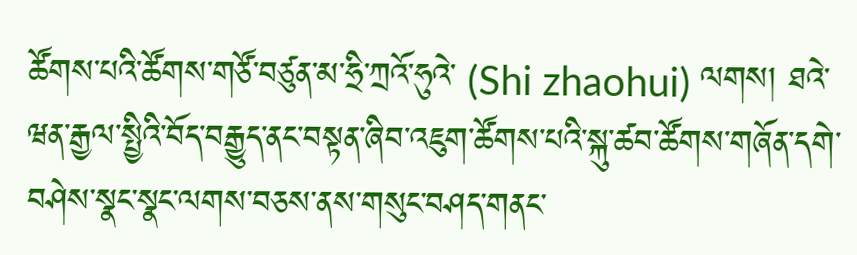ཚོགས་པའི་ཚོགས་གཙོ་བཙུན་མ་ཧྲི་ཀྲའོ་ཧུའེ་ (Shi zhaohui) ལགས། ཐའེ་ཝན་རྒྱལ་སྤྱིའི་བོད་བརྒྱུད་ནང་བསྟན་ཞིབ་འཇུག་ཚོགས་པའི་སྐུ་ཚབ་ཚོགས་གཞོན་དགེ་བཤེས་སྣང་སྣང་ལགས་བཅས་ནས་གསུང་བཤད་གནང་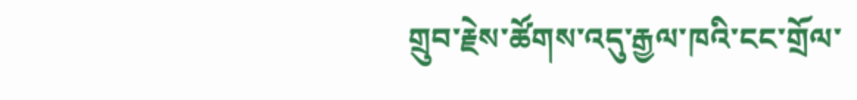གྲུབ་རྗེས་ཚོགས་འདུ་རྒྱལ་ཁའི་ངང་གྲོལ་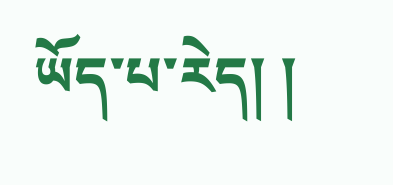ཡོད་པ་རེད། །